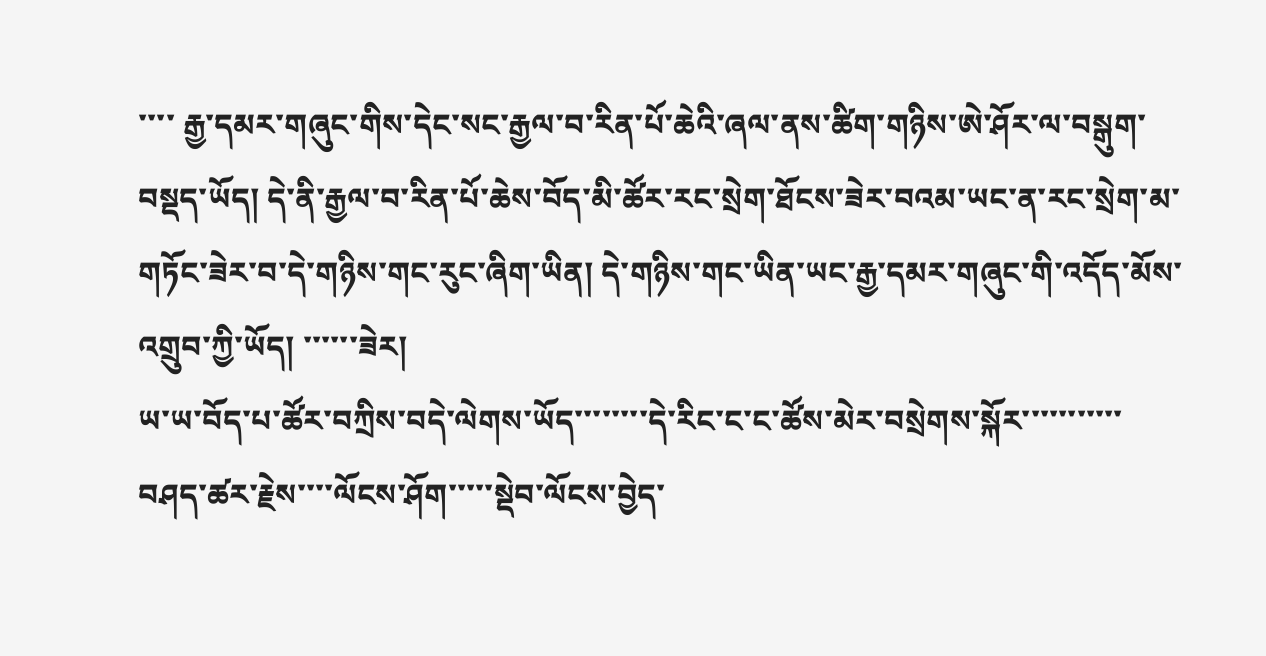་་་་ རྒྱ་དམར་གཞུང་གིས་དེང་སང་རྒྱལ་བ་རིན་པོ་ཆེའི་ཞལ་ནས་ཚིག་གཉིས་ཨེ་ཤོར་ལ་བསྒུག་བསྡད་ཡོད། དེ་ནི་རྒྱལ་བ་རིན་པོ་ཆེས་བོད་མི་ཚོར་རང་སྲེག་ཐོངས་ཟེར་བའམ་ཡང་ན་རང་སྲེག་མ་གཏོང་ཟེར་བ་དེ་གཉིས་གང་རུང་ཞིག་ཡིན། དེ་གཉིས་གང་ཡིན་ཡང་རྒྱ་དམར་གཞུང་གི་འདོད་མོས་འགྲུབ་ཀྱི་ཡོད། ་་་་་་ཟེར།
ཡ་ཡ་བོད་པ་ཚོར་བཀྲིས་བདེ་ལེགས་ཡོད་་་་་་་་དེ་རིང་ང་ང་ཚོས་མེར་བསྲེགས་སྐོར་་་་་་་་་་་
བཤད་ཚར་རྗེས་་་་ལོངས་ཤོག་་་་་སྡེབ་ལོངས་བྱེད་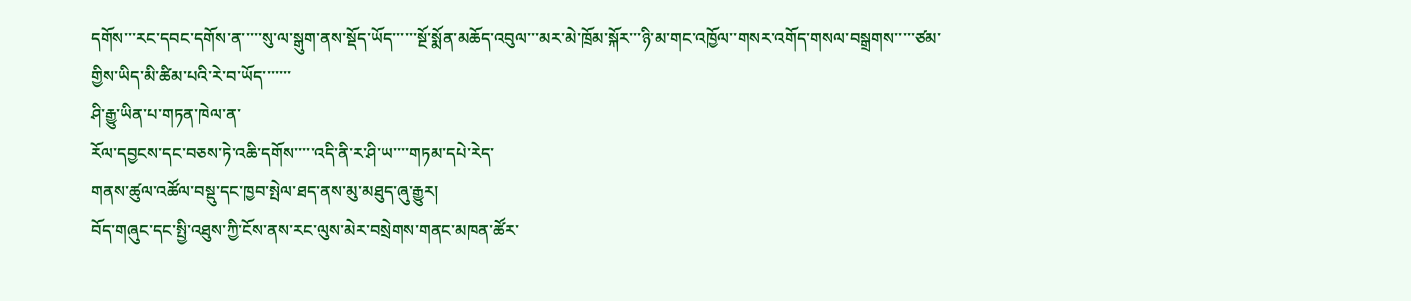དགོས་་་རང་དབང་དགོས་ན་་་་་སུ་ལ་སྒུག་ནས་སྡོད་ཡོད་་་་་་སྔོ་སྨོན་མཆོད་འབུལ་་་མར་མེ་ཁྲོམ་སྐོར་་་ཉི་མ་གང་འཁྱོལ་་གསར་འགོད་གསལ་བསྒྲགས་་་་་ཙམ་གྱིས་ཡིད་མི་ཚིམ་པའི་རེ་བ་ཡོད་་་་་་་
ཤི་རྒྱུ་ཡིན་པ་གཏན་ཁེལ་ན་
རོལ་དབྱངས་དང་བཅས་ཏེ་འཆི་དགོས་་་་་འདི་ནི་ར་ཤི་ཡ་་་་གཏམ་དཔེ་རེད་
གནས་ཚུལ་འཚོལ་བསྡུ་དང་ཁྱབ་སྤེལ་ཐད་ནས་མུ་མཐུད་ཞུ་རྒྱུར།
བོད་གཞུང་དང་སྤྱི་འཐུས་ཀྱི་ངོས་ནས་རང་ལུས་མེར་བསྲེགས་གནང་མཁན་ཚོར་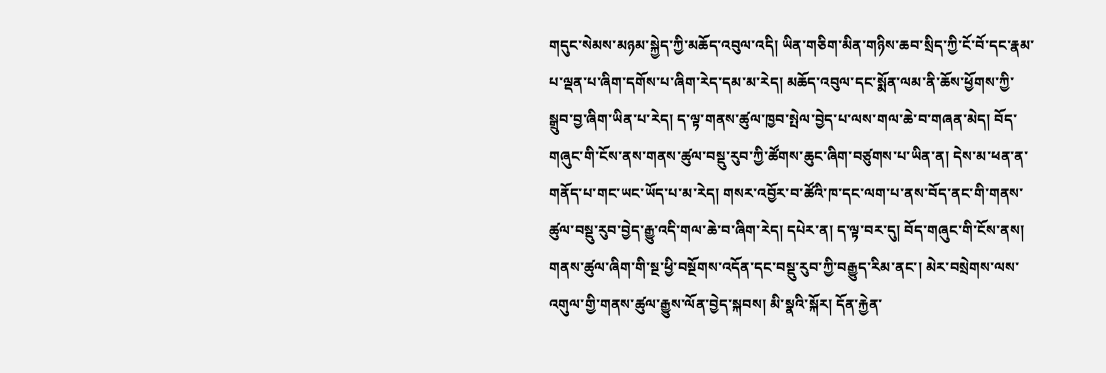གདུང་སེམས་མཉམ་སྐྱེད་ཀྱི་མཆོད་འབུལ་འདི། ཡིན་གཅིག་མིན་གཉིས་ཆབ་སྲིད་ཀྱི་ངོ་བོ་དང་རྣམ་པ་ལྡན་པ་ཞིག་དགོས་པ་ཞིག་རེད་དམ་མ་རེད། མཆོད་འབུལ་དང་སྨོན་ལམ་ནི་ཆོས་ཕྱོགས་ཀྱི་སྒྲུབ་བྱ་ཞིག་ཡིན་པ་རེད། ད་ལྟ་གནས་ཚུལ་ཁྱབ་སྤེལ་བྱེད་པ་ལས་གལ་ཆེ་བ་གཞན་མེད། བོད་གཞུང་གི་ངོས་ནས་གནས་ཚུལ་བསྡུ་རུབ་ཀྱི་ཚོགས་ཆུང་ཞིག་བཙུགས་པ་ཡིན་ན། དེས་མ་ཕན་ན་གནོད་པ་གང་ཡང་ཡོད་པ་མ་རེད། གསར་འབྱོར་བ་ཚོའི་ཁ་དང་ལག་པ་ནས་བོད་ནང་གི་གནས་ཚུལ་བསྡུ་རུབ་བྱེད་རྒྱུ་འདི་གལ་ཆེ་བ་ཞིག་རེད། དཔེར་ན། ད་ལྟ་བར་དུ། བོད་གཞུང་གི་ངོས་ནས། གནས་ཚུལ་ཞིག་གི་སྔ་ཕྱི་བསྔོགས་འདོན་དང་བསྡུ་རུབ་ཀྱི་བརྒྱུད་རིམ་ནང་། མེར་བསྲེགས་ལས་འགུལ་གྱི་གནས་ཚུལ་རྒྱུས་ལོན་བྱེད་སྐབས། མི་སྣའི་སྐོར། དོན་རྐྱེན་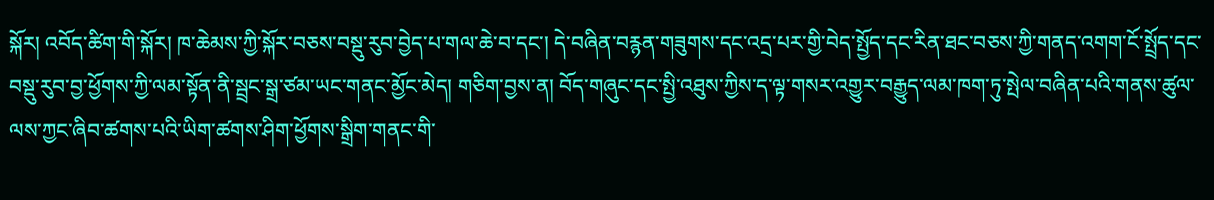སྐོར། འབོད་ཚིག་གི་སྐོར། ཁ་ཆེམས་ཀྱི་སྐོར་བཅས་བསྡུ་རུབ་བྱེད་པ་གལ་ཆེ་བ་དང་། དེ་བཞིན་བརྙན་གཟུགས་དང་འདྲ་པར་གྱི་བེད་སྤྱོད་དང་རིན་ཐང་བཅས་ཀྱི་གནད་འགག་ངོ་སྤྲོད་དང་བསྡུ་རུབ་བྱ་ཕྱོགས་ཀྱི་ལམ་སྟོན་ནི་སྦྲང་སྒྲ་ཙམ་ཡང་གནང་མྱོང་མེད། གཅིག་བྱས་ན། བོད་གཞུང་དང་སྤྱི་འཐུས་ཀྱིས་ད་ལྟ་གསར་འགྱུར་བརྒྱུད་ལམ་ཁག་ཏུ་སྤེལ་བཞིན་པའི་གནས་ཚུལ་ལས་ཀྱང་ཞིབ་ཚགས་པའི་ཡིག་ཚགས་ཤིག་ཕྱོགས་སྒྲིག་གནང་གི་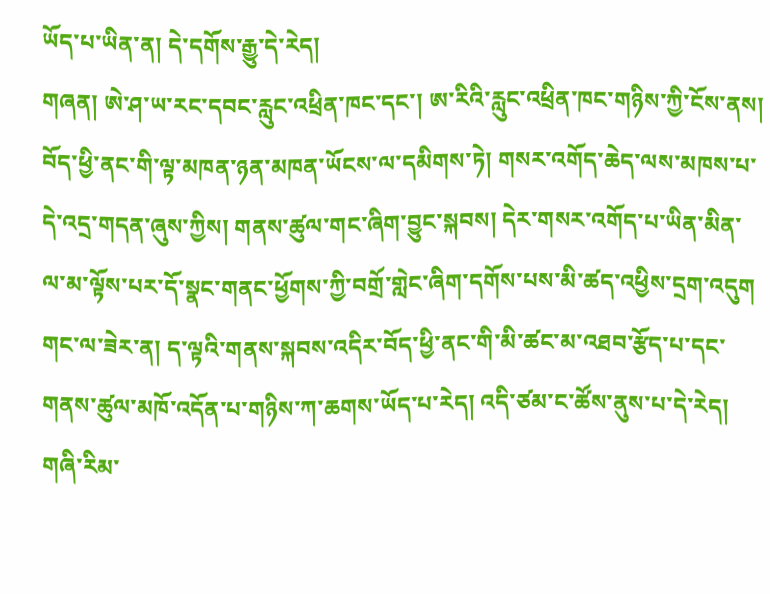ཡོད་པ་ཡིན་ན། དེ་དགོས་རྒྱུ་དེ་རེད།
གཞན། ཨེ་ཤ་ཡ་རང་དབང་རླུང་འཕྲིན་ཁང་དང་། ཨ་རིའི་རླུང་འཕྲིན་ཁང་གཉིས་ཀྱི་ངོས་ནས། བོད་ཕྱི་ནང་གི་ལྟ་མཁན་ཉན་མཁན་ཡོངས་ལ་དམིགས་ཏེ། གསར་འགོད་ཆེད་ལས་མཁས་པ་དེ་འདྲ་གདན་ཞུས་ཀྱིས། གནས་ཚུལ་གང་ཞིག་བྱུང་སྐབས། དེར་གསར་འགོད་པ་ཡིན་མིན་ལ་མ་ལྟོས་པར་དོ་སྣང་གནང་ཕྱོགས་ཀྱི་བགྲོ་གླེང་ཞིག་དགོས་པས་མི་ཚད་འཕྱིས་དྲག་འདུག གང་ལ་ཟེར་ན། ད་ལྟའི་གནས་སྐབས་འདིར་བོད་ཕྱི་ནང་གི་མི་ཚང་མ་འཐབ་རྩོད་པ་དང་གནས་ཚུལ་མཁོ་འདོན་པ་གཉིས་ཀ་ཆགས་ཡོད་པ་རེད། འདི་ཙམ་ང་ཚོས་ནུས་པ་དེ་རེད། གཞི་རིམ་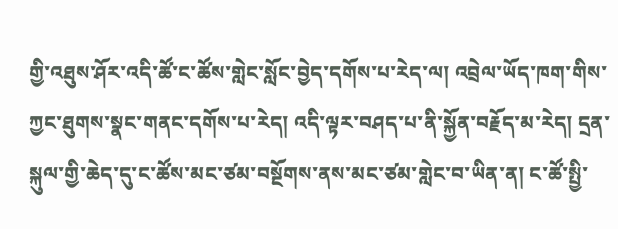གྱི་འཐུས་ཤོར་འདི་ཚོ་ང་ཚོས་གླེང་སློང་བྱེད་དགོས་པ་རེད་ལ། འབྲེལ་ཡོད་ཁག་གིས་ཀྱང་ཐུགས་སྣང་གནང་དགོས་པ་རེད། འདི་ལྟར་བཤད་པ་ནི་སྐྱོན་བརྗོད་མ་རེད། དྲན་སྐུལ་གྱི་ཆེད་དུ་ང་ཚོས་མང་ཙམ་བསྔོགས་ནས་མང་ཙམ་གླེང་བ་ཡིན་ན། ང་ཚོ་སྤྱི་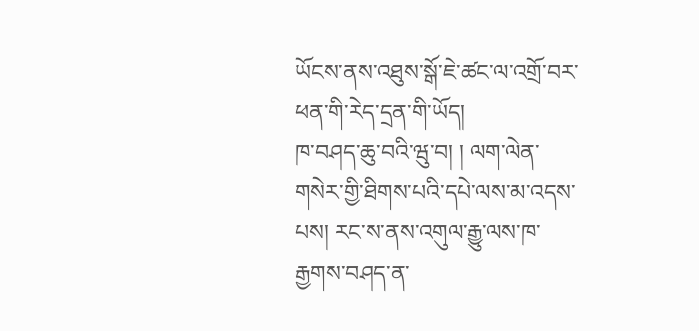ཡོངས་ནས་འཐུས་སྒོ་ཇེ་ཚང་ལ་འགྲོ་བར་ཕན་གི་རེད་དྲན་གི་ཡོད།
ཁ་བཤད་ཆུ་བའི་ཝུ་བ། ། ལག་ལེན་གསེར་གྱི་ཐིགས་པའི་དཔེ་ལས་མ་འདས་པས། རང་ས་ནས་འགུལ་རྒྱུ་ལས་ཁ་རྒྱགས་བཤད་ན་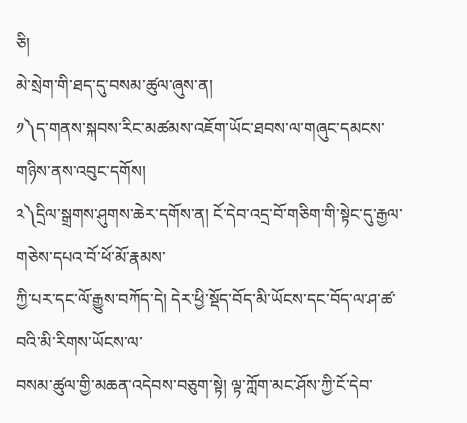ཅི།
མེ་སྲེག་གི་ཐད་དུ་བསམ་ཚུལ་ཞུས་ན།
༡༽ད་གནས་སྐབས་རིང་མཚམས་འཇོག་ཡོང་ཐབས་ལ་གཞུང་དམངས་གཉིས་ནས་འབུང་དགོས།
༢༽དྲིལ་སྒྲགས་ཤུགས་ཆེར་དགོས་ན། ངོ་དེབ་འདྲ་བོ་གཅིག་གི་སྟེང་དུ་རྒྱལ་གཅེས་དཔའ་བོ་ཕོ་མོ་རྣམས་
ཀྱི་པར་དང་ལོ་རྒྱུས་བཀོད་དེ། དེར་ཕྱི་སྡོད་བོད་མི་ཡོངས་དང་བོད་ལ་ཤ་ཚ་བའི་མི་རིགས་ཡོངས་ལ་
བསམ་ཚུལ་གྱི་མཆན་འདེབས་བཅུག་སྟེ། ལྟ་ཀློག་མང་ཤོས་ཀྱི་ངོ་དེབ་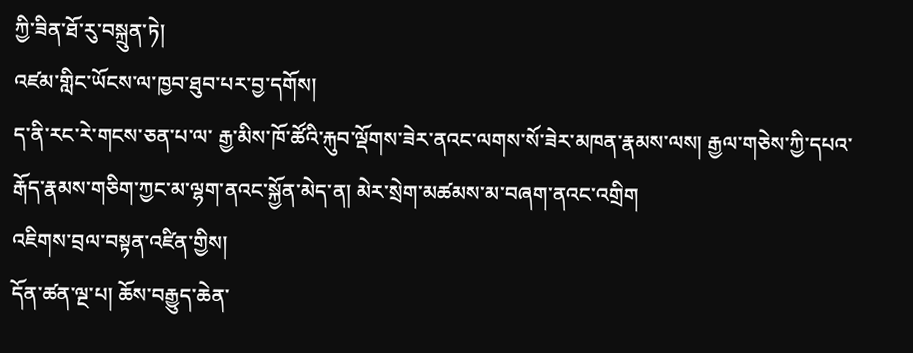ཀྱི་ཟིན་ཐོ་རུ་བསྐྲུན་ཏེ།
འཛམ་གླིང་ཡོངས་ལ་ཁྱབ་ཐུབ་པར་བྱ་དགོས།
ད་ནི་རང་རེ་གངས་ཅན་པ་ལ་ རྒྱ་མིས་ཁོ་ཚོའི་རྐུབ་ལྡོགས་ཟེར་ནའང་ལགས་སོ་ཟེར་མཁན་རྣམས་ལས། རྒྱལ་གཅེས་ཀྱི་དཔའ་རྒོད་རྣམས་གཅིག་ཀྱང་མ་ལྷག་ནའང་སྐྱོན་མེད་ན། མེར་སྲེག་མཚམས་མ་བཞག་ནའང་འགྲིག
འཇིགས་བྲལ་བསྟན་འཛིན་གྱིས།
དོན་ཚན་ལྔ་པ། ཆོས་བརྒྱུད་ཆེན་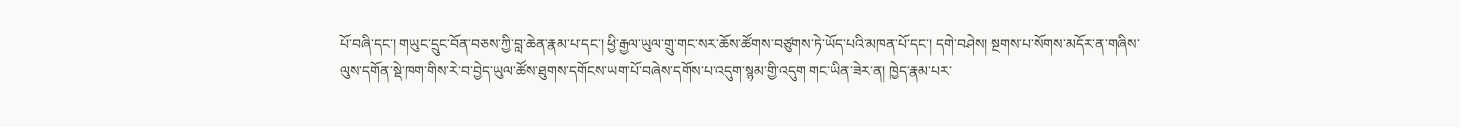པོ་བཞི་དང་། གཡུང་དྲུང་བོན་བཅས་ཀྱི་བླ་ཆེན་རྣམ་པ་དང་། ཕྱི་རྒྱལ་ཡུལ་གྲུ་གང་སར་ཆོས་ཚོགས་བཙུགས་ཏེ་ཡོད་པའི་མཁན་པོ་དང་། དགེ་བཤེས། སྔགས་པ་སོགས་མདོར་ན་གཞིས་ལུས་དགོན་སྡེ་ཁག་གིས་རེ་བ་བྱེད་ཡུལ་ཚོས་ཐུགས་དགོངས་ཡག་པོ་བཞེས་དགོས་པ་འདུག་སྙམ་གྱི་འདུག གང་ཡིན་ཟེར་ན། ཁྱེད་རྣམ་པར་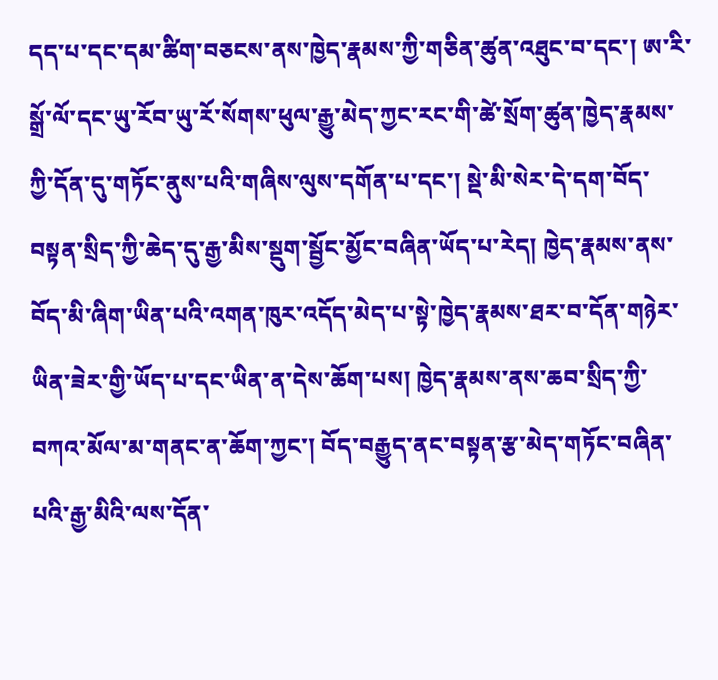དད་པ་དང་དམ་ཚིག་བཅངས་ནས་ཁྱེད་རྣམས་ཀྱི་གཅིན་ཚུན་འཐུང་བ་དང་། ཨ་རི་སྒྲོ་ལོ་དང་ཡུ་རོབ་ཡུ་རོ་སོགས་ཕུལ་རྒྱུ་མེད་ཀྱང་རང་གི་ཚེ་སྲོག་ཚུན་ཁྱེད་རྣམས་ཀྱི་དོན་དུ་གཏོང་ནུས་པའི་གཞིས་ལུས་དགོན་པ་དང་། སྡེ་མི་སེར་དེ་དག་བོད་བསྟན་སྲིད་ཀྱི་ཆེད་དུ་རྒྱ་མིས་སྡུག་སྦྱོང་མྱོང་བཞིན་ཡོད་པ་རེད། ཁྱེད་རྣམས་ནས་བོད་མི་ཞིག་ཡིན་པའི་འགན་ཁུར་འདོད་མེད་པ་སྟེ་ཁྱེད་རྣམས་ཐར་བ་དོན་གཉེར་ཡིན་ཟེར་གྱི་ཡོད་པ་དང་ཡིན་ན་དེས་ཆོག་པས། ཁྱེད་རྣམས་ནས་ཆབ་སྲིད་ཀྱི་བཀའ་མོལ་མ་གནང་ན་ཆོག་ཀྱང་། བོད་བརྒྱུད་ནང་བསྟན་རྩ་མེད་གཏོང་བཞིན་པའི་རྒྱ་མིའི་ལས་དོན་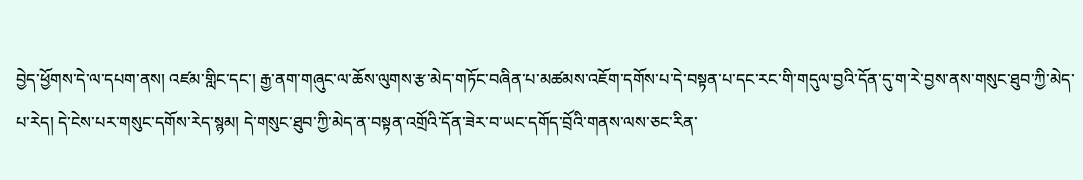བྱེད་ཕྱོགས་དེ་ལ་དཔག་ནས། འཛམ་གླིང་དང་། རྒྱ་ནག་གཞུང་ལ་ཆོས་ལུགས་རྩ་མེད་གཏོང་བཞིན་པ་མཚམས་འཇོག་དགོས་པ་དེ་བསྟན་པ་དང་རང་གི་གདུལ་བྱའི་དོན་དུ་ག་རེ་བྱས་ནས་གསུང་ཐུབ་ཀྱི་མེད་པ་རེད། དེ་ངེས་པར་གསུང་དགོས་རེད་སྙམ། དེ་གསུང་ཐུབ་ཀྱི་མེད་ན་བསྟན་འགྲོའི་དོན་ཟེར་བ་ཡང་དགོད་བྲོའི་གནས་ལས་ཅང་རིན་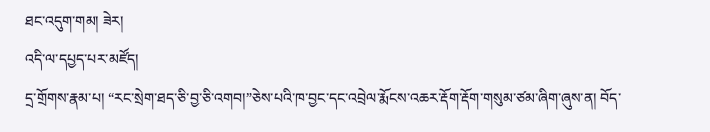ཐང་འདུག་གམ། ཟེར།
འདི་ལ་དཔྱད་པར་མཛོད།
དྲ་གྲོགས་རྣམ་པ། “རང་སྲེག་ཐད་ཅི་བྱ་ཅི་འགབ།”ཅེས་པའི་ཁ་བྱང་དང་འབྲེལ་རྨོངས་འཆར་རྡོག་རྡོག་གསུམ་ཙམ་ཞིག་ཞུས་ན། བོད་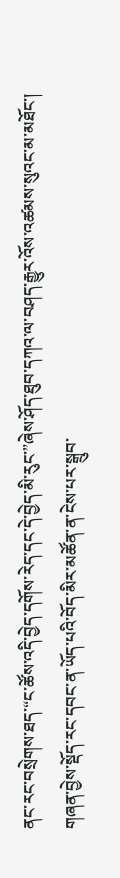ནང་རང་བསྲེགས་ཐད་“ང་ཚོས་འདི་བྱེད་དགོས་རེད་དང་དེ་བྱེད་མི་རུང་”ཞེས་ཤོད་ཐུབ་དཀའ་ལ་བཤད་རྒྱུར་འོས་འཚམས་སུའང་མ་མཐོང་།
གཞན་བྱེས་སྡོད་རང་དབང་ན་ཡོད་པའི་བོད་མིར་མཚོན་ན་ངེས་པར་སྒྲུབ་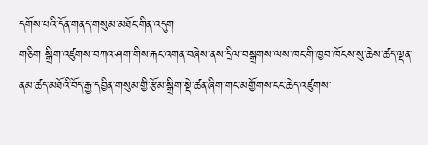དགོས་པའི་དོན་གནད་གསུམ་མཐོང་གིན་འདུག
གཅིག སྒྲིག་འཛུགས་བཀའ་ཤག་གིས་རྐང་འགན་བཞེས་ནས་དྲིལ་བསྒྲགས་ལས་ཁང་གི་ཁྱབ་ཁོངས་སུ་ཆེས་ཚད་ལྡན་ནམ་ཚད་མཐོའི་བོད་རྒྱ་དབྱིན་གསུམ་གྱི་རྩོམ་སྒྲིག་སྡེ་ཚན་ཞིག་གང་མགྱོགས་ངང་ཆེད་འཛུགས་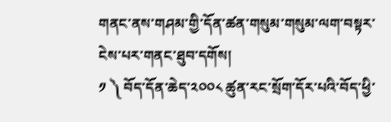གནང་ནས་གཤམ་གྱི་དོན་ཚན་གསུམ་གསུམ་ལག་བསྟར་ངེས་པར་གནང་ཐུབ་དགོས།
༡ ༽ བོད་དོན་ཆེད་༢༠༠༨ ཚུན་རང་སྲོག་དོར་པའི་བོད་ཕྱི་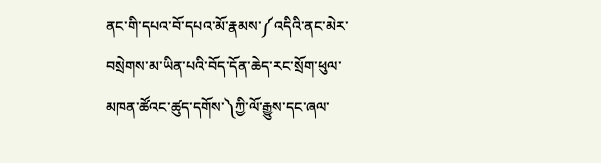ནང་གི་དཔའ་བོ་དཔའ་མོ་རྣམས་༼འདིའི་ནང་མེར་བསྲེགས་མ་ཡིན་པའི་བོད་དོན་ཆེད་རང་སྲོག་ཕུལ་མཁན་ཚོའང་ཚུད་དགོས་༽ཀྱི་ལོ་རྒྱུས་དང་ཞལ་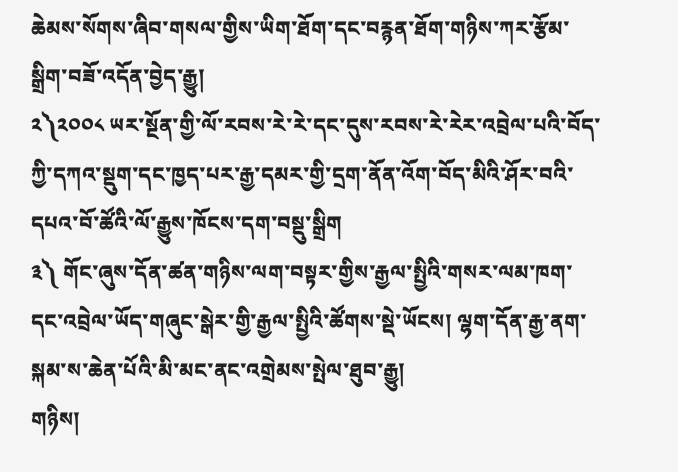ཆེམས་སོགས་ཞིབ་གསལ་གྱིས་ཡིག་ཐོག་དང་བརྙན་ཐོག་གཉིས་ཀར་རྩོམ་སྒྲིག་བཟོ་འདོན་བྱེད་རྒྱུ།
༢༽༢༠༠༨ ཡར་སྔོན་གྱི་ལོ་རབས་རེ་རེ་དང་དུས་རབས་རེ་རེར་འབྲེལ་པའི་བོད་ཀྱི་དཀའ་སྡུག་དང་ཁྱད་པར་རྒྱ་དམར་གྱི་དྲག་ནོན་འོག་བོད་མིའི་ཤོར་བའི་དཔའ་བོ་ཚོའི་ལོ་རྒྱུས་ཁོངས་དག་བསྡུ་སྒྲིག
༣༽ གོང་ཞུས་དོན་ཚན་གཉིས་ལག་བསྟར་གྱིས་རྒྱལ་སྤྱིའི་གསར་ལམ་ཁག་དང་འབྲེལ་ཡོད་གཞུང་སྒེར་གྱི་རྒྱལ་སྤྱིའི་ཚོགས་སྡེ་ཡོངས། ལྷག་དོན་རྒྱ་ནག་སྐམ་ས་ཆེན་པོའི་མི་མང་ནང་འགྲེམས་སྤེལ་ཐུབ་རྒྱུ།
གཉིས།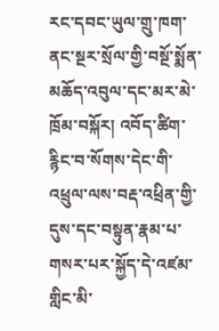རང་དབང་ཡུལ་གྲུ་ཁག་ནང་སྔར་སྲོལ་གྱི་བསྔོ་སྨོན་མཆོད་འབུལ་དང་མར་མེ་ཁྲོམ་བསྐོར། འབོད་ཚིག་རྙིང་བ་སོགས་དེང་གི་འཕྲུལ་ལས་བརྡ་འཕྲིན་གྱི་དུས་དང་བསྟུན་རྣམ་པ་གསར་པར་སྐྱོད་དེ་འཛམ་གླིང་མི་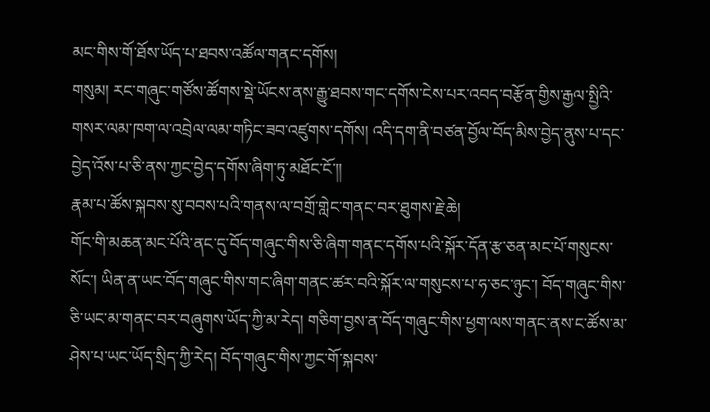མང་གིས་གོ་ཐོས་ཡོད་པ་ཐབས་འཚོལ་གནང་དགོས།
གསུམ། རང་གཞུང་གཙོས་ཚོགས་སྡེ་ཡོངས་ནས་རྒྱུ་ཐབས་གང་དགོས་ངེས་པར་འབད་བརྩོན་གྱིས་རྒྱལ་སྤྱིའི་གསར་ལམ་ཁག་ལ་འབྲེལ་ལམ་གཏིང་ཟབ་འཛུགས་དགོས། འདི་དག་ནི་བཙན་བྱོལ་བོད་མིས་བྱེད་ནུས་པ་དང་བྱེད་འོས་པ་ཅི་ནས་ཀྱང་བྱེད་དགོས་ཞིག་ཏུ་མཐོང་ངོ་།།
རྣམ་པ་ཚོས་སྐབས་སུ་བབས་པའི་གནས་ལ་བགྲོ་གླེང་གནང་བར་ཐུགས་རྗེ་ཆེ།
གོང་གི་མཆན་མང་པོའི་ནང་དུ་བོད་གཞུང་གིས་ཅི་ཞིག་གནང་དགོས་པའི་སྐོར་དོན་རྩ་ཅན་མང་པོ་གསུངས་སོང་། ཡིན་ན་ཡང་བོད་གཞུང་གིས་གང་ཞིག་གནང་ཚར་བའི་སྐོར་ལ་གསུངས་པ་ཧ་ཅང་ཉུང་། བོད་གཞུང་གིས་ཅི་ཡང་མ་གནང་བར་བཞུགས་ཡོད་ཀྱི་མ་རེད། གཅིག་བྱས་ན་བོད་གཞུང་གིས་ཕྱག་ལས་གནང་ནས་ང་ཚོས་མ་ཤེས་པ་ཡང་ཡོད་སྲིད་ཀྱི་རེད། བོད་གཞུང་གིས་ཀྱང་གོ་སྐབས་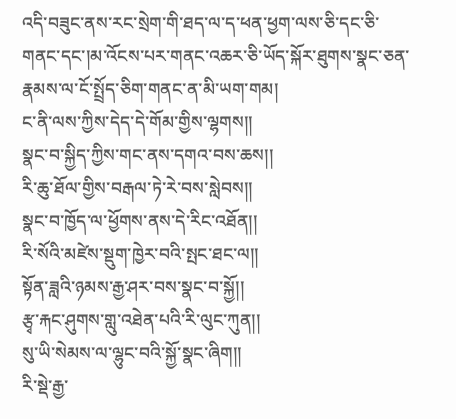འདི་བཟུང་ནས་རང་སྲེག་གི་ཐད་ལ་ད་ཕན་ཕྱག་ལས་ཅི་དང་ཅི་གནང་དང་།མ་འོངས་པར་གནང་འཆར་ཅི་ཡོད་སྐོར་ཐུགས་སྣང་ཅན་རྣམས་ལ་ངོ་སྤྲོད་ཅིག་གནང་ན་མི་ཡག་གམ།
ང་ནི་ལས་ཀྱིས་དེད་དེ་གོམ་གྱིས་ལྷགས།།
སྣང་བ་སྐྱིད་ཀྱིས་གང་ནས་དགའ་བས་ཆས།།
རི་ཆུ་ཐོལ་གྱིས་བརྒལ་ཏེ་རེ་བས་སླེབས།།
སྣང་བ་ཁྱོད་ལ་ཕྱོགས་ནས་དེ་རིང་འཐོན།།
རི་སོའི་མཛེས་སྡུག་ཁྱེར་བའི་སྤང་ཐང་ལ།།
སྟོན་ཟླའི་ཉམས་རྒྱ་ཤར་བས་སྣང་བ་སྐྱོ།།
རྩྭ་རྐང་ཤུགས་གླུ་འཐེན་པའི་རི་ལུང་ཀུན།།
སུ་ཡི་སེམས་ལ་ལྷུང་བའི་སྐྱོ་སྣང་ཞིག།།
རི་སྡེ་རྒྱ་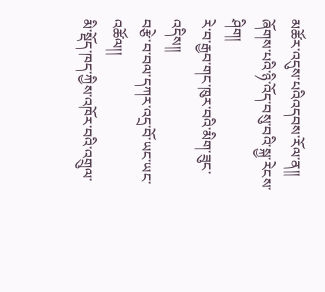མཚོར་འདུས་པའིའདབས་རོལ་ན།།
ཞོགས་པའི་ཉི་འོད་བསུ་བའི་སྐྱ་རེངས་ཤིག།
རེ་བ་རྒྱབ་གང་ཁུར་བའི་མིག་ཟུང་འདིས།།
བརྩེ་བ་བལ་དཀར་འདྲ་བོ་ཡང་ཡང་འཚོལ།།
མི་སྡོད་ཁད་ཀྱིས་འཁོར་བའི་འགྲུལ་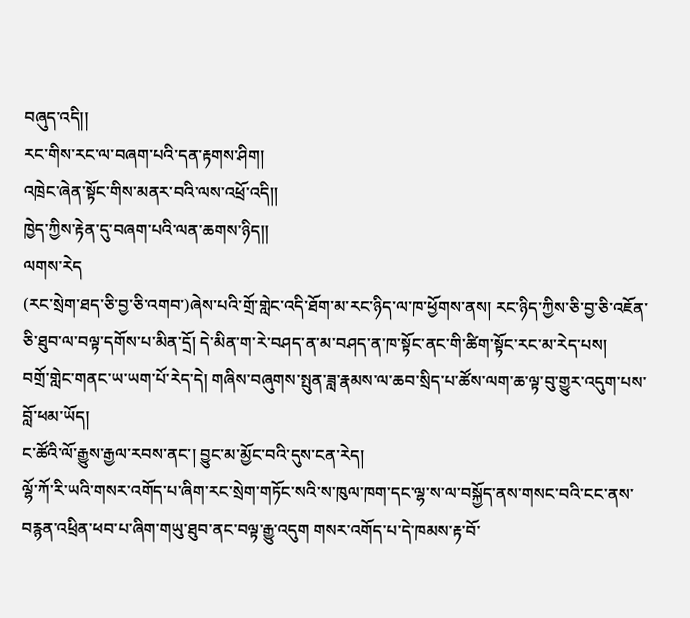བཞུད་འདི།།
རང་གིས་རང་ལ་བཞག་པའི་དན་རྟགས་ཤིག།
འཁྲེང་ཞེན་སྟོང་གིས་མནར་བའི་ལས་འཕྲོ་འདི།།
ཁྱེད་ཀྱིས་རྟེན་དུ་བཞག་པའི་ལན་ཆགས་ཉིད།།
ལགས་རེད
(རང་སྲེག་ཐད་ཅི་བྱ་ཅི་འགབ་)ཞེས་པའི་གྲོ་གླེང་འདི་ཐོག་མ་རང་ཉིད་ལ་ཁ་ཕྱོགས་ནས། རང་ཉིད་ཀྱིས་ཅི་བྱ་ཅི་འཇོན་ཅི་ཐུབ་ལ་བལྟ་དགོས་པ་མིན་དྲོ། དེ་མིན་ག་རེ་བཤད་ན་མ་བཤད་ན་ཁ་སྟོང་ནང་གི་ཚིག་སྟོང་རང་མ་རེད་པས།
བགྲོ་གླེང་གནང་ཡ་ཡག་པོ་རེད་དེ། གཞིས་བཞུགས་སྤུན་ཟླ་རྣམས་ལ་ཆབ་སྲིད་པ་ཚོས་ལག་ཆ་ལྟ་བུ་གྱུར་འདུག་པས་བློ་ཕམ་ཡོད།
ང་ཚོའི་ལོ་རྒྱུས་རྒྱལ་རབས་ནང་། བྱུང་མ་མྱོང་བའི་དུས་ངན་རེད།
ལྷོ་ཀོ་རི་ཡའི་གསར་འགོད་པ་ཞིག་རང་སྲེག་གཏོང་སའི་ས་ཁུལ་ཁག་དང་ལྷ་ས་ལ་བསྐྱོད་ནས་གསང་བའི་ངང་ནས་བརྙན་འཕྲིན་ཕབ་པ་ཞིག་གཡུ་ཐུབ་ནང་བལྟ་རྒྱུ་འདུག གསར་འགོད་པ་དེ་ཁམས་རྟ་བོ་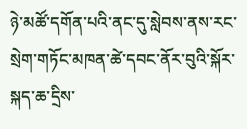ཉེ་མཚོ་དགོན་པའི་ནང་དུ་སླེབས་ནས་རང་སྲེག་གཏོང་མཁན་ཚེ་དབང་ནོར་བུའི་སྐོར་སྐད་ཆ་དྲིས་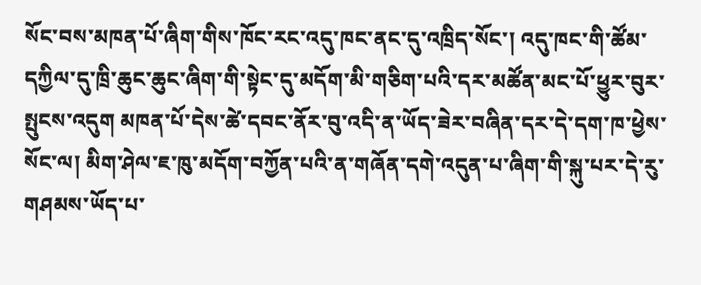སོང་བས་མཁན་པོ་ཞིག་གིས་ཁོང་རང་འདུ་ཁང་ནང་དུ་འཁྲིད་སོང་། འདུ་ཁང་གི་ཚོམ་དཀྱིལ་དུ་ཁྲི་ཆུང་ཆུང་ཞིག་གི་སྟེང་དུ་མདོག་མི་གཅིག་པའི་དར་མཚོན་མང་པོ་ཕྱུར་བུར་སྤུངས་འདུག མཁན་པོ་དེས་ཚེ་དབང་ནོར་བུ་འདི་ན་ཡོད་ཟེར་བཞིན་དར་དེ་དག་ཁ་ཕྱེས་སོང་ལ། མིག་ཤེལ་ཇ་ཁུ་མདོག་བཀྱོན་པའི་ན་གཞོན་དགེ་འདུན་པ་ཞིག་གི་སྐུ་པར་དེ་རུ་གཤམས་ཡོད་པ་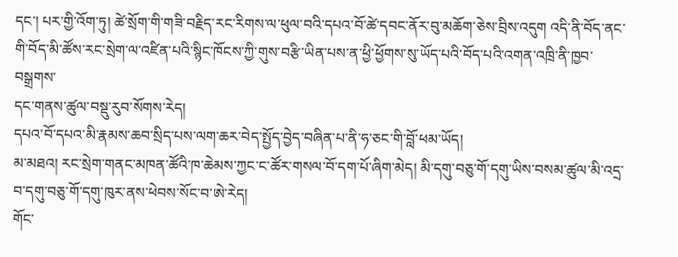དང་། པར་གྱི་འོག་ཏུ། ཚེ་སྲོག་གི་གཟི་བརྗིད་རང་རིགས་ལ་ཕུལ་བའི་དཔའ་བོ་ཚེ་དབང་ནོར་བུ་མཆོག་ཅེས་བྲིས་འདུག འདི་ནི་བོད་ནང་གི་བོད་མི་ཚོས་རང་སྲེག་ལ་འཛིན་པའི་སྙིང་ཁོངས་ཀྱི་གུས་བརྩི་ཡིན་པས་ན་ཕྱི་ཕྱོགས་སུ་ཡོད་པའི་བོད་པའི་འགན་འཁྲི་ནི་ཁྱབ་བསྒྲགས་
དང་གནས་ཚུལ་བསྡུ་རུབ་སོགས་རེད།
དཔའ་བོ་དཔའ་མི་རྣམས་ཆབ་སྲིད་པས་ལག་ཆར་བེད་སྤྱོད་བྱེད་བཞིན་པ་ནི་ཧ་ཅང་གི་བློ་ཕམ་ཡོད།
མ་མཐའ། རང་སྲེག་གནང་མཁན་ཚོའི་ཁ་ཆེམས་ཀྱང་ང་ཚོར་གསལ་བོ་དག་པོ་ཞིག་མེད། མི་དགུ་བཅུ་གོ་དགུ་ཡིས་བསམ་ཚུལ་མི་འདྲ་བ་དགུ་བཅུ་གོ་དགུ་ཁུར་ནས་ཕེབས་སོང་བ་ཨེ་རེད།
གོང་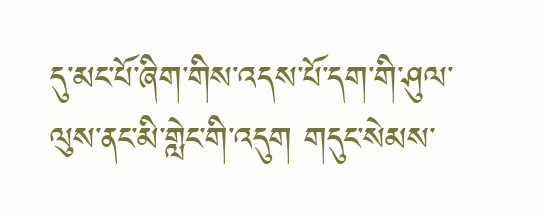དུ་མང་པོ་ཞིག་གིས་འདས་པོ་དག་གི་ཤུལ་ལུས་ནང་མི་གླེང་གི་འདུག གདུང་སེམས་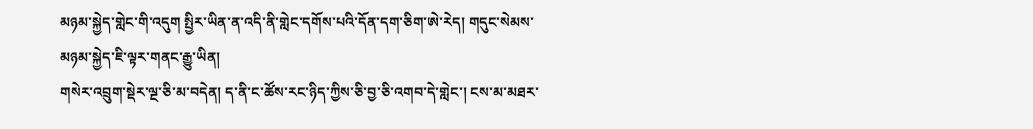མཉམ་སྐྱེད་གླེང་གི་འདུག སྤྱིར་ཡིན་ན་འདི་ནི་གླེང་དགོས་པའི་དོན་དག་ཅིག་ཨེ་རེད། གདུང་སེམས་མཉམ་སྐྱེད་ཇི་ལྟར་གནང་རྒྱུ་ཡིན།
གསེར་འབྲུག་སྡེར་ལྔ་ཅི་མ་བདེན། ད་ནི་ང་ཚོས་རང་ཉིད་ཀྱིས་ཅི་བྱ་ཅི་འགབ་དེ་གླེང་། ངས་མ་མཐར་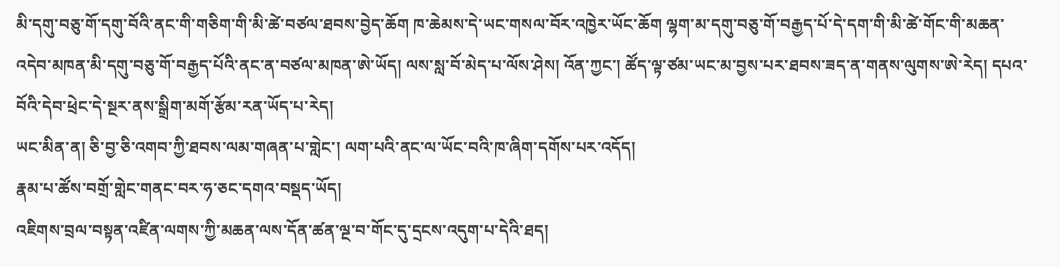མི་དགུ་བཅུ་གོ་དགུ་བོའི་ནང་གི་གཅིག་གི་མི་ཚེ་བཙལ་ཐབས་བྱེད་ཆོག ཁ་ཆེམས་དེ་ཡང་གསལ་བོར་འཁྱེར་ཡོང་ཆོག ལྷག་མ་དགུ་བཅུ་གོ་བརྒྱད་པོ་དེ་དག་གི་མི་ཚེ་གོང་གི་མཆན་འདེབ་མཁན་མི་དགུ་བཅུ་གོ་བརྒྱད་པོའི་ནང་ན་བཙལ་མཁན་ཨེ་ཡོད། ལས་སླ་བོ་མེད་པ་ལོས་ཤེས། འོན་ཀྱང་། ཚོད་ལྟ་ཙམ་ཡང་མ་བྱས་པར་ཐབས་ཟད་ན་གནས་ལུགས་ཨེ་རེད། དཔའ་བོའི་དེབ་ཕྲེང་དེ་སྔར་ནས་སྒྲིག་མགོ་རྩོམ་རན་ཡོད་པ་རེད།
ཡང་མིན་ན། ཅི་བྱ་ཅི་འགབ་ཀྱི་ཐབས་ལམ་གཞན་པ་གླེང་། ལག་པའི་ནང་ལ་ཡོང་བའི་ཁ་ཞིག་དགོས་པར་འདོད།
རྣམ་པ་ཚོས་བགྲོ་གླེང་གནང་བར་ཧ་ཅང་དགའ་བསྡད་ཡོད།
འཇིགས་བྲལ་བསྟན་འཛིན་ལགས་ཀྱི་མཆན་ལས་དོན་ཚན་ལྔ་བ་གོང་དུ་དྲངས་འདུག་པ་དེའི་ཐད།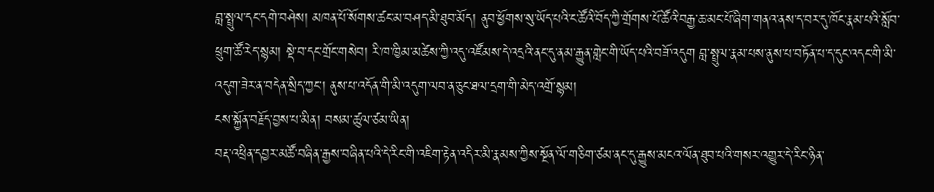བླ་སྤྲུལ་དང་དགེ་བཤེས། མཁན་པོ་སོགས་ཚང་མ་བཤད་མི་ཐུབ་མོད། ནུབ་ཕྱོགས་སུ་ཡོད་པའི་ང་ཚོའི་བོད་ཀྱི་གྲོགས་པོ་ཚོའི་བརྒྱ་ཆ་མང་པོ་ཞིག་གནའ་ནས་ད་བར་དུ་ཁོང་རྣམ་པའི་སློབ་ཕྲུག་ཚོ་རེད་སྙམ། སྡེ་བ་དང་གྲོང་གསེབ། རི་ཁ་ཁྱིམ་མཚེས་ཀྱི་འདུ་འཛོམས་དེ་འདྲའི་ནང་དུ་ནམ་རྒྱུན་གླེང་གི་ཡོད་པའི་བཟོ་འདུག བླ་སྤྲུལ་རྣམ་པས་ནུས་པ་བཏོན་པ་ད་དུང་འདང་གི་མི་འདུག་ཟེར་ན་བདེན་སྲིད་ཀྱང་། ནུས་པ་འདོན་གི་མི་འདུག་ལབ་ན་ཅུང་ཐལ་དྲག་གི་མེད་འགྲོ་སྙམ།
ངས་སྐྱོན་བརྗོད་བྱས་པ་མིན། བསམ་ཚུལ་ཙམ་ཡིན།
བརྡ་འཕྲིན་དབྱར་མཚོ་བཞིན་རྒྱས་བཞིན་པའི་དེ་རིང་གི་འཇིག་རྟེན་འདིར་མི་རྣམས་ཀྱིས་སྔོན་ལོ་གཅིག་ཙམ་ནང་དུ་རྒྱུས་མངའ་ལོན་ཐུབ་པའི་གསར་འགྱུར་དེ་རིང་ཉིན་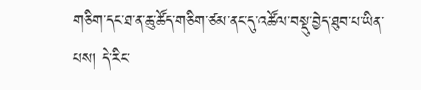གཅིག་དང་ཐ་ན་ཆུ་ཚོད་གཅིག་ཙམ་ནང་དུ་འཚོལ་བསྡུ་བྱེད་ཐུབ་པ་ཡིན་པས། དེ་རིང་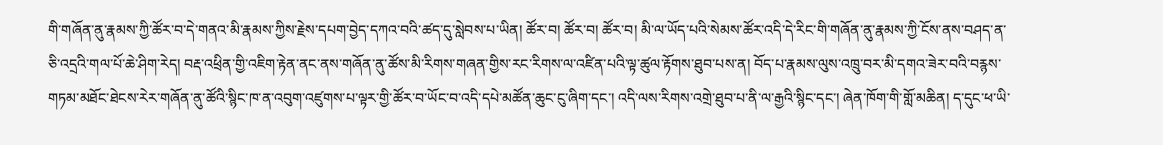གི་གཞོན་ནུ་རྣམས་ཀྱི་ཚོར་བ་དེ་གནའ་མི་རྣམས་ཀྱིས་རྗེས་དཔག་བྱེད་དཀའ་བའི་ཚད་དུ་སླེབས་པ་ཡིན། ཚོར་བ། ཚོར་བ། ཚོར་བ། མི་ལ་ཡོད་པའི་སེམས་ཚོར་འདི་དེ་རིང་གི་གཞོན་ནུ་རྣམས་ཀྱི་ངོས་ནས་བཤད་ན་ཅི་འདྲའི་གལ་པོ་ཆེ་ཤིག་རེད། བརྡ་འཕྲིན་གྱི་འཇིག་རྟེན་ནང་ནས་གཞོན་ནུ་ཚོས་མི་རིགས་གཞན་གྱིས་རང་རིགས་ལ་འཛིན་པའི་ལྟ་ཚུལ་རྟོགས་ཐུབ་པས་ན། བོད་པ་རྣམས་ལུས་འཁྲུ་བར་མི་དགའ་ཟེར་བའི་བརྙས་གཏམ་མཐོང་ཐེངས་རེར་གཞོན་ནུ་ཚོའི་སྙིང་ཁ་ན་འབུག་འཛུགས་པ་ལྟར་གྱི་ཚོར་བ་ཡོང་བ་འདི་དཔེ་མཚོན་ཆུང་ངུ་ཞིག་དང་། འདི་ལས་རིགས་འགྲེ་ཐུབ་པ་ནི་ལ་རྒྱའི་སྙིང་དང་། ཞེན་ཁོག་གི་གློ་མཆིན། ད་དུང་ཕ་ཡི་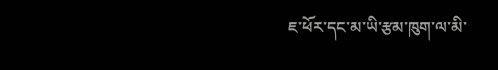ཇ་ཕོར་དང་མ་ཡི་རྩམ་ཁུག་ལ་མི་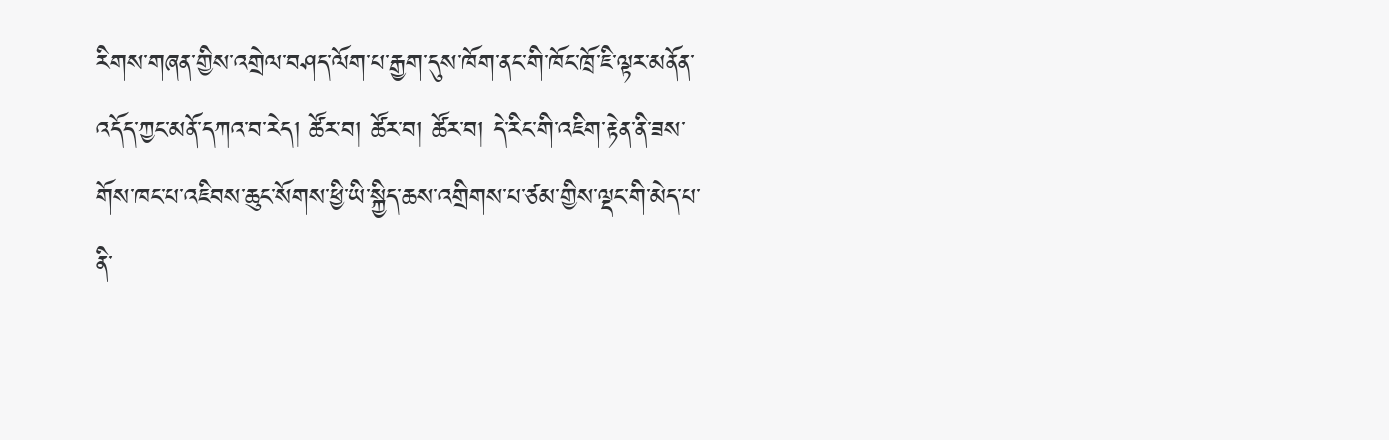རིགས་གཞན་གྱིས་འགྲེལ་བཤད་ལོག་པ་རྒྱག་དུས་ཁོག་ནང་གི་ཁོང་ཁྲོ་ཇི་ལྟར་མནོན་འདོད་ཀྱང་མནོ་དཀའ་བ་རེད། ཚོར་བ། ཚོར་བ། ཚོར་བ། དེ་རིང་གི་འཇིག་རྟེན་ནི་ཟས་གོས་ཁང་པ་འཇིབས་ཆུང་སོགས་ཕྱི་ཡི་སྐྱིད་ཆས་འགྲིགས་པ་ཙམ་གྱིས་ལྡང་གི་མེད་པ་ནི་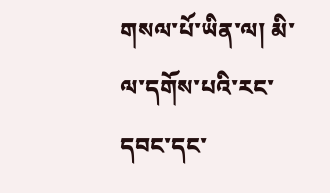གསལ་པོ་ཡིན་ལ། མི་ལ་དགོས་པའི་རང་དབང་དང་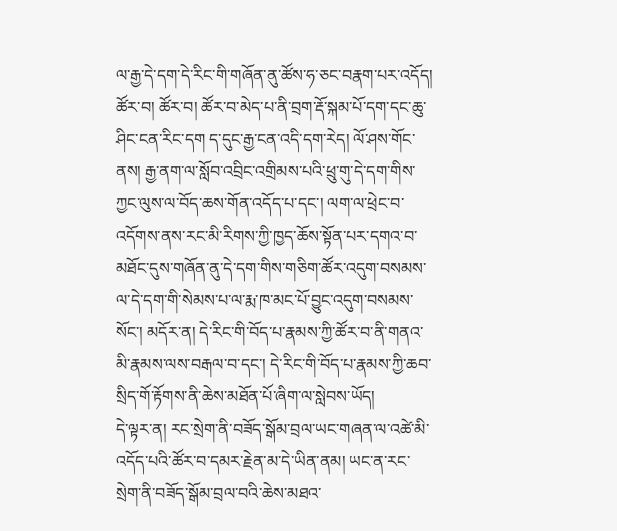ལ་རྒྱ་དེ་དག་དེ་རིང་གི་གཞོན་ནུ་ཚོས་ཧ་ཅང་བརྣག་པར་འདོད། ཚོར་བ། ཚོར་བ། ཚོར་བ་མེད་པ་ནི་བྲག་རྡོ་སྐམ་པོ་དག་དང་ཆུ་ཤིང་ངན་རིང་དག ད་དུང་རྒྱ་ངན་འདི་དག་རེད། ལོ་ཤས་གོང་ནས། རྒྱ་ནག་ལ་སློབ་འབྲིང་འགྲིམས་པའི་ཕྲུ་གུ་དེ་དག་གིས་ཀྱང་ལུས་ལ་བོད་ཆས་གོན་འདོད་པ་དང་། ལག་ལ་ཕྲེང་བ་འདོགས་ནས་རང་མི་རིགས་ཀྱི་ཁྱད་ཆོས་སྟོན་པར་དགའ་བ་མཐོང་དུས་གཞོན་ནུ་དེ་དག་གིས་གཅིག་ཚོར་འདུག་བསམས་ལ་དེ་དག་གི་སེམས་པ་ལ་རྨ་ཁ་མང་པོ་བྱུང་འདུག་བསམས་སོང་། མདོར་ན། དེ་རིང་གི་བོད་པ་རྣམས་ཀྱི་ཚོར་བ་ནི་གནའ་མི་རྣམས་ལས་བརྒལ་བ་དང་། དེ་རིང་གི་བོད་པ་རྣམས་ཀྱི་ཆབ་སྲིད་གོ་རྟོགས་ནི་ཆེས་མཐོན་པོ་ཞིག་ལ་སླེབས་ཡོད།
དེ་ལྟར་ན། རང་སྲེག་ནི་བཟོད་སྒོམ་བྲལ་ཡང་གཞན་ལ་འཚེ་མི་འདོད་པའི་ཚོར་བ་དམར་རྗེན་མ་དེ་ཡིན་ནམ། ཡང་ན་རང་སྲེག་ནི་བཟོད་སྒོམ་བྲལ་བའི་ཆེས་མཐའ་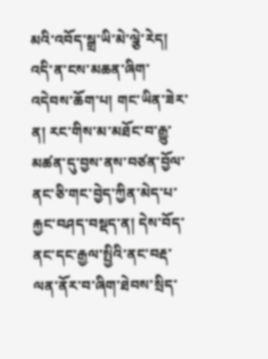མའི་འབོད་སྒྲ་ཡི་མེ་ལྕེ་རེད།
འདི་ན་ངས་མཆན་ཞིག་འདེབས་ཆོག་པ། གང་ཡིན་ཟེར་ན། རང་གིས་མ་མཐོང་བ་རྒྱུ་མཚན་དུ་བྱས་ནས་བཙན་བྱོལ་ནང་ཅི་གང་བྱེད་ཀྱིན་མེད་པ་རྐྱང་བཤད་བསྡད་ན། དེས་བོད་ནང་དང་རྒྱལ་སྤྱིའི་ནང་བརྡ་ལན་ནོར་བ་ཞིག་ཐེབས་སྲིད་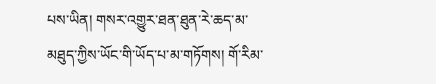པས་ཡིན། གསར་འགྱུར་ཐན་ཐུན་རེ་ཆད་མ་མཐུད་ཀྱིས་ཡོང་གི་ཡོད་པ་མ་གཏོགས། གོ་རིམ་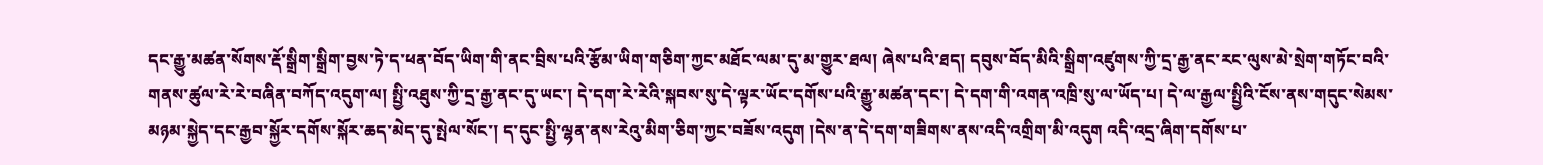དང་རྒྱུ་མཚན་སོགས་རྡོ་སྒྲིག་སྒྲིག་བྱས་ཏེ་ད་ཕན་བོད་ཡིག་གི་ནང་བྲིས་པའི་རྩོམ་ཡིག་གཅིག་ཀྱང་མཐོང་ལམ་དུ་མ་གྱུར་ཐལ། ཞེས་པའི་ཐད། དབུས་བོད་མིའི་སྒྲིག་འཛུགས་ཀྱི་དྲ་རྒྱ་ནང་རང་ལུས་མེ་སྲེག་གཏོང་བའི་གནས་ཚུལ་རེ་རེ་བཞིན་བཀོད་འདུག་ལ། སྤྱི་འཐུས་ཀྱི་དྲ་རྒྱ་ནང་དུ་ཡང་། དེ་དག་རེ་རེའི་སྐབས་སུ་དེ་ལྟར་ཡོང་དགོས་པའི་རྒྱུ་མཚན་དང་། དེ་དག་གི་འགན་འཁྲི་སུ་ལ་ཡོད་པ། དེ་ལ་རྒྱལ་སྤྱིའི་ངོས་ནས་གདུང་སེམས་མཉམ་སྐྱེད་དང་རྒྱབ་སྐྱོར་དགོས་སྐོར་ཆད་མེད་དུ་སྤེལ་སོང་། ད་དུང་སྤྱི་ལྷན་ནས་རེའུ་མིག་ཅིག་ཀྱང་བཟོས་འདུག །དེས་ན་དེ་དག་གཟིགས་ནས་འདི་འགྲིག་མི་འདུག འདི་འདྲ་ཞིག་དགོས་པ་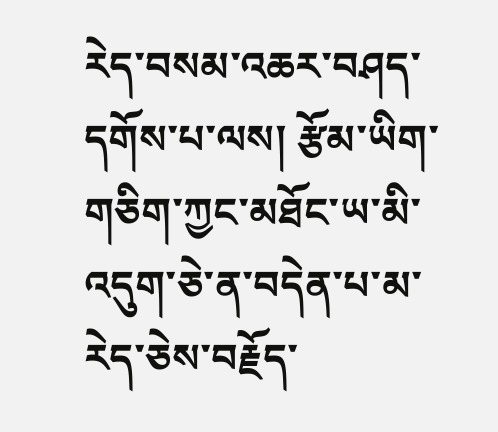རེད་བསམ་འཆར་བཤད་དགོས་པ་ལས། རྩོམ་ཡིག་གཅིག་ཀྱང་མཐོང་ཡ་མི་འདུག་ཅེ་ན་བདེན་པ་མ་རེད་ཅེས་བརྗོད་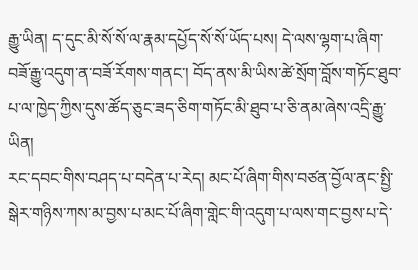རྒྱུ་ཡིན། ད་དུང་མི་སོ་སོ་ལ་རྣམ་དཔྱོད་སོ་སོ་ཡོད་པས། དེ་ལས་ལྷག་པ་ཞིག་བཟོ་རྒྱུ་འདུག་ན་བཟོ་རོགས་གནང་། བོད་ནས་མི་ཡིས་ཚེ་སྲོག་བློས་གཏོང་ཐུབ་པ་ལ་ཁྱེད་ཀྱིས་དུས་ཚོད་ཅུང་ཟད་ཅིག་གཏོང་མི་ཐུབ་པ་ཅི་ནམ་ཞེས་འདྲི་རྒྱུ་ཡིན།
རང་དབང་གིས་བཤད་པ་བདེན་པ་རེད། མང་པོ་ཞིག་གིས་བཙན་བྱོལ་ནང་སྤྱི་སྒེར་གཉིས་ཀས་མ་བྱས་པ་མང་པོ་ཞིག་གླེང་གི་འདུག་པ་ལས་གང་བྱས་པ་དེ་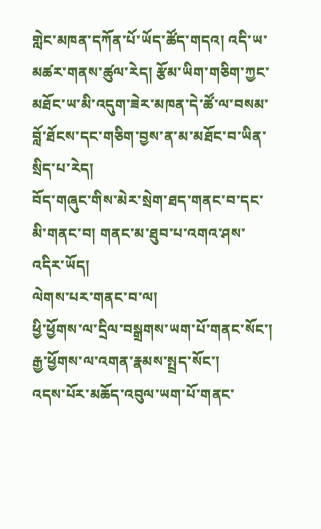གླེང་མཁན་དཀོན་པོ་ཡོད་ཚོད་གདའ། འདི་ཡ་མཚར་གནས་ཚུལ་རེད། རྩོམ་ཡིག་གཅིག་ཀྱང་མཐོང་ཡ་མི་འདུག་ཟེར་མཁན་དེ་ཚོ་ལ་བསམ་བློ་ཐོངས་དང་གཅིག་བྱས་ན་མ་མཐོང་བ་ཡིན་སྲིད་པ་རེད།
བོད་གཞུང་གིས་མེར་སྲེག་ཐད་གནང་བ་དང་མི་གནང་བ། གནང་མ་ཐུབ་པ་འགའ་ཤས་འདིར་ཡོད།
ལེགས་པར་གནང་བ་ལ།
ཕྱི་ཕྱོགས་ལ་དྲིལ་བསྒྲགས་ཡག་པོ་གནང་སོང་།
རྒྱ་ཕྱོགས་ལ་འགན་རྣམས་སྤྲད་སོང་།
འདས་པོར་མཆོད་འབུལ་ཡག་པོ་གནང་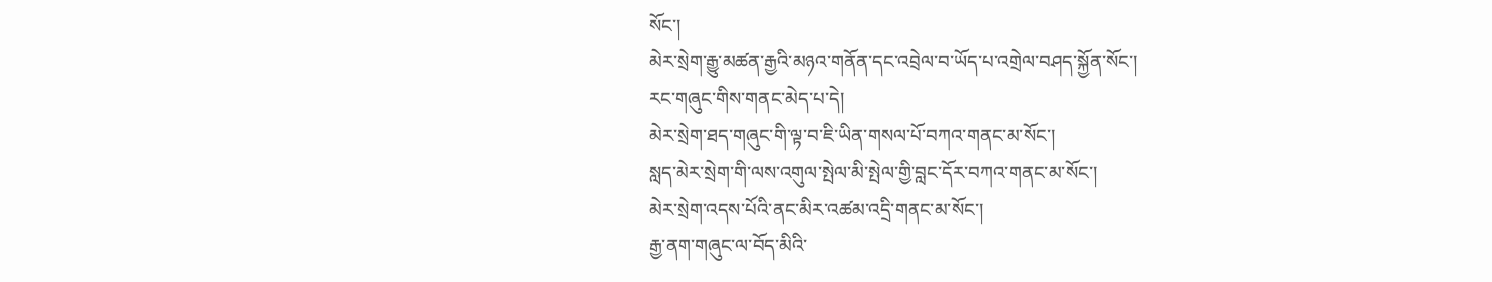སོང་།
མེར་སྲེག་རྒྱུ་མཚན་རྒྱའི་མཉའ་གནོན་དང་འབྲེལ་བ་ཡོད་པ་འགྲེལ་བཤད་སྐྱོན་སོང་།
རང་གཞུང་གིས་གནང་མེད་པ་དེ།
མེར་སྲེག་ཐད་གཞུང་གི་ལྟ་བ་ཇི་ཡིན་གསལ་པོ་བཀའ་གནང་མ་སོང་།
སླད་མེར་སྲེག་གི་ལས་འགུལ་སྤེལ་མི་སྤེལ་གྱི་བླང་དོར་བཀའ་གནང་མ་སོང་།
མེར་སྲེག་འདས་པོའི་ནང་མིར་འཚམ་འདྲི་གནང་མ་སོང་།
རྒྱ་ནག་གཞུང་ལ་བོད་མིའི་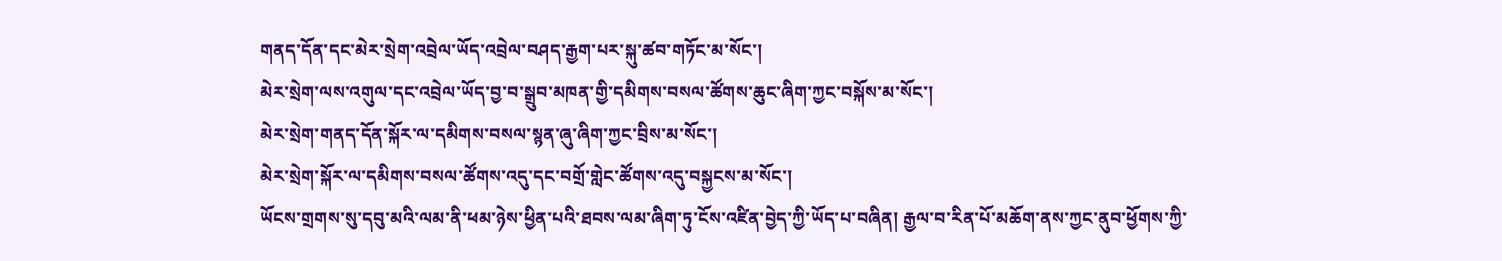གནད་དོན་དང་མེར་སྲེག་འབྲེལ་ཡོད་འབྲེལ་བཤད་རྒྱག་པར་སྐུ་ཚབ་གཏོང་མ་སོང་།
མེར་སྲེག་ལས་འགུལ་དང་འབྲེལ་ཡོད་བྱ་བ་སྒྲུབ་མཁན་གྱི་དམིགས་བསལ་ཚོགས་ཆུང་ཞིག་ཀྱང་བསྐོས་མ་སོང་།
མེར་སྲེག་གནད་དོན་སྐོར་ལ་དམིགས་བསལ་སྙན་ཞུ་ཞིག་ཀྱང་བྲིས་མ་སོང་།
མེར་སྲེག་སྐོར་ལ་དམིགས་བསལ་ཚོགས་འདུ་དང་བགྲོ་གླེང་ཚོགས་འདུ་བསྐྱངས་མ་སོང་།
ཡོངས་གྲགས་སུ་དབུ་མའི་ལམ་ནི་ཕམ་ཉེས་ཕྱིན་པའི་ཐབས་ལམ་ཞིག་ཏུ་ངོས་འཛིན་བྱེད་ཀྱི་ཡོད་པ་བཞིན། རྒྱལ་བ་རིན་པོ་མཆོག་ནས་ཀྱང་ནུབ་ཕྱོགས་ཀྱི་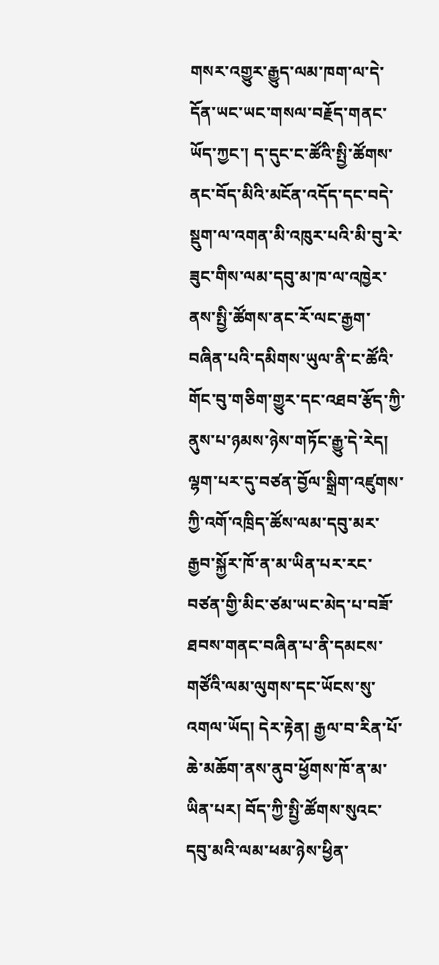གསར་འགྱུར་རྒྱུད་ལམ་ཁག་ལ་དེ་དོན་ཡང་ཡང་གསལ་བརྗོད་གནང་ཡོད་ཀྱང་། ད་དུང་ང་ཚོའི་སྤྱི་ཚོགས་ནང་བོད་མིའི་མངོན་འདོད་དང་བདེ་སྡུག་ལ་འགན་མི་འཁུར་པའི་མི་བུ་རེ་ཟུང་གིས་ལམ་དབུ་མ་ཁ་ལ་འཁྱེར་ནས་སྤྱི་ཚོགས་ནང་རོ་ལང་རྒྱག་བཞིན་པའི་དམིགས་ཡུལ་ནི་ང་ཚོའི་གོང་བུ་གཅིག་གྱུར་དང་འཐབ་རྩོད་ཀྱི་ནུས་པ་ཉམས་ཉེས་གཏོང་རྒྱུ་དེ་རེད། ལྷག་པར་དུ་བཙན་བྱོལ་སྒྲིག་འཛུགས་ཀྱི་འགོ་འཁྲིད་ཚོས་ལམ་དབུ་མར་རྒྱབ་སྐྱོར་ཁོ་ན་མ་ཡིན་པར་རང་བཙན་གྱི་མིང་ཙམ་ཡང་མེད་པ་བཟོ་ཐབས་གནང་བཞིན་པ་ནི་དམངས་གཙོའི་ལམ་ལུགས་དང་ཡོངས་སུ་འགལ་ཡོད། དེར་རྟེན། རྒྱལ་བ་རིན་པོ་ཆེ་མཆོག་ནས་ནུབ་ཕྱོགས་ཁོ་ན་མ་ཡིན་པར། བོད་ཀྱི་སྤྱི་ཚོགས་སུའང་དབུ་མའི་ལམ་ཕམ་ཉེས་ཕྱིན་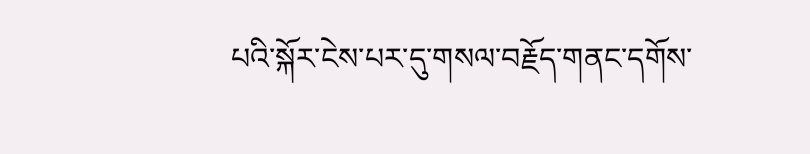པའི་སྐོར་ངེས་པར་དུ་གསལ་བརྗོད་གནང་དགོས་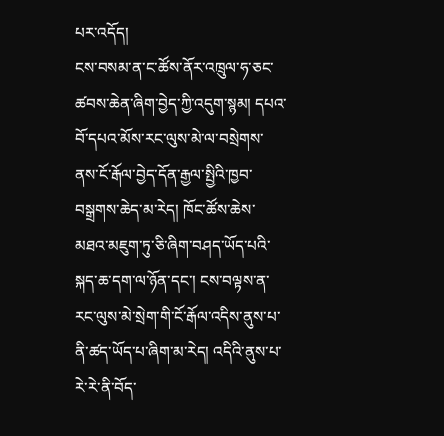པར་འདོད།
ངས་བསམ་ན་ང་ཚོས་ནོར་འཁྲུལ་ཧ་ཅང་ཚབས་ཆེན་ཞིག་བྱེད་ཀྱི་འདུག་སྙམ། དཔའ་བོ་དཔའ་མོས་རང་ལུས་མེ་ལ་བསྲེགས་ནས་ངོ་རྒོལ་བྱེད་དོན་རྒྱལ་སྤྱིའི་ཁྱབ་བསྒྲགས་ཆེད་མ་རེད། ཁོང་ཚོས་ཆེས་མཐའ་མཇུག་ཏུ་ཅི་ཞིག་བཤད་ཡོད་པའི་སྐད་ཆ་དག་ལ་ཉོན་དང་། ངས་བལྟས་ན་རང་ལུས་མེ་སྲེག་གི་ངོ་རྒོལ་འདིས་ནུས་པ་ནི་ཚད་ཡོད་པ་ཞིག་མ་རེད། འདིའི་ནུས་པ་རེ་རེ་ནི་བོད་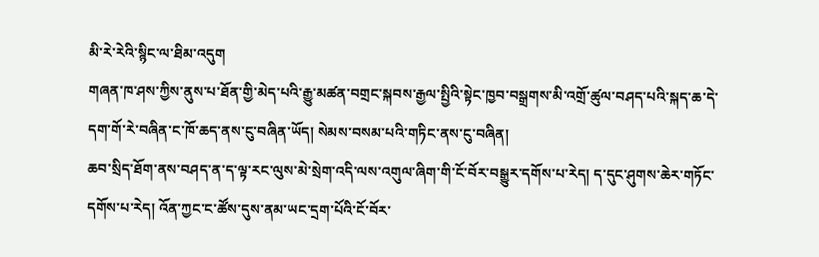མི་རེ་རེའི་སྙིང་ལ་ཐིམ་འདུག
གཞན་ཁ་ཤས་ཀྱིས་ནུས་པ་ཐོན་གྱི་མེད་པའི་རྒྱུ་མཚན་བགྲང་སྐབས་རྒྱལ་སྤྱིའི་སྟེང་ཁྱབ་བསྒྲགས་མི་འགྲོ་ཚུལ་བཤད་པའི་སྐད་ཆ་དེ་དག་གོ་རེ་བཞིན་ང་ཁོ་ཆད་ནས་ངུ་བཞིན་ཡོད། སེམས་བསམ་པའི་གཏིང་ནས་ངུ་བཞིན།
ཆབ་སྲིད་ཐོག་ནས་བཤད་ན་ད་ལྟ་རང་ལུས་མེ་སྲེག་འདི་ལས་འགུལ་ཞིག་གི་ངོ་བོར་བསྒྱུར་དགོས་པ་རེད། ད་དུང་ཤུགས་ཆེར་གཏོང་དགོས་པ་རེད། འོན་ཀྱང་ང་ཚོས་དུས་ནམ་ཡང་དྲག་པོའི་ངོ་བོར་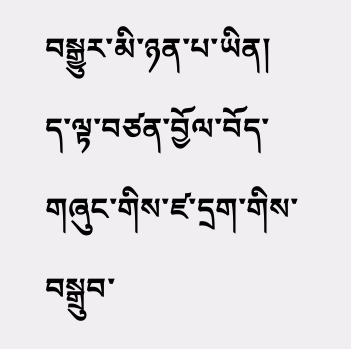བསྒྱུར་མི་ཉན་པ་ཡིན།
ད་ལྟ་བཙན་བྱོལ་བོད་གཞུང་གིས་ཛ་དྲག་གིས་བསྒྲུབ་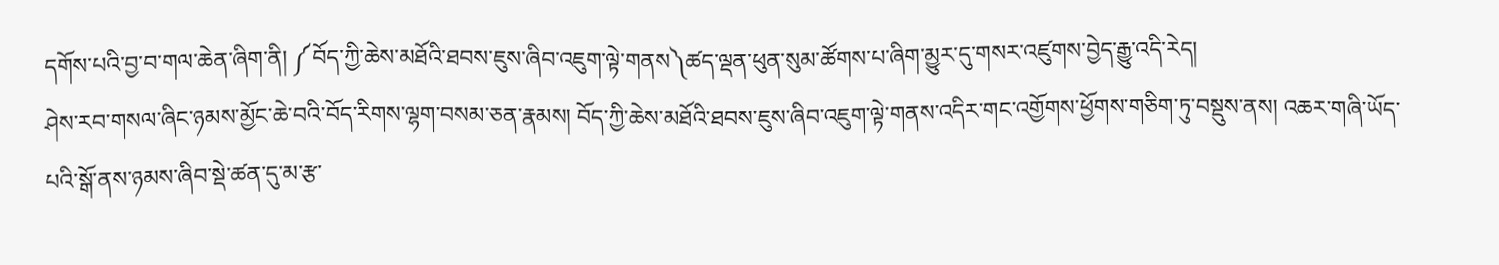དགོས་པའི་བྱ་བ་གལ་ཆེན་ཞིག་ནི། ༼བོད་ཀྱི་ཆེས་མཐོའི་ཐབས་ཇུས་ཞིབ་འཇུག་ལྟེ་གནས༽ཚད་ལྡན་ཕུན་སུམ་ཚོགས་པ་ཞིག་མྱུར་དུ་གསར་འཛུགས་བྱེད་རྒྱུ་འདི་རེད།
ཤེས་རབ་གསལ་ཞིང་ཉམས་མྱོང་ཆེ་བའི་བོད་རིགས་ལྷག་བསམ་ཅན་རྣམས། བོད་ཀྱི་ཆེས་མཐོའི་ཐབས་ཇུས་ཞིབ་འཇུག་ལྟེ་གནས་འདིར་གང་འགྱོགས་ཕྱོགས་གཅིག་ཏུ་བསྡུས་ནས། འཆར་གཞི་ཡོད་པའི་སྒོ་ནས་ཉམས་ཞིབ་སྡེ་ཚན་དུ་མ་རྩ་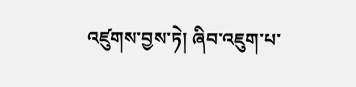འཛུགས་བྱས་ཏེ། ཞིབ་འཇུག་པ་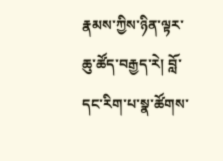རྣམས་ཀྱིས་ཉིན་ལྟར་ཆུ་ཚོད་བརྒྱད་རེ། བློ་དང་རིག་པ་སྣ་ཚོགས་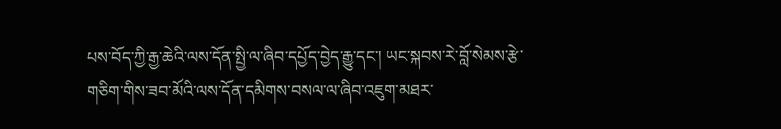པས་བོད་ཀྱི་རྒྱ་ཆེའི་ལས་དོན་སྤྱི་ལ་ཞིབ་དཔྱོད་བྱེད་རྒྱུ་དང་། ཡང་སྐབས་རེ་བློ་སེམས་རྩེ་གཅིག་གིས་ཟབ་མོའི་ལས་དོན་དམིགས་བསལ་ལ་ཞིབ་འཇུག་མཐར་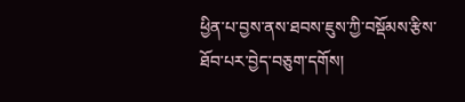ཕྱིན་པ་བྱས་ནས་ཐབས་ཇུས་ཀྱི་བསྡོམས་རྩིས་ཐོབ་པར་བྱེད་བཅུག་དགོས།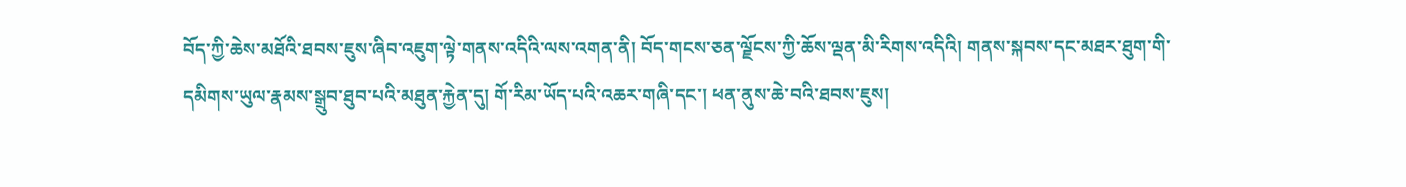བོད་ཀྱི་ཆེས་མཐོའི་ཐབས་ཇུས་ཞིབ་འཇུག་ལྟེ་གནས་འདིའི་ལས་འགན་ནི། བོད་གངས་ཅན་ལྗོངས་ཀྱི་ཆོས་ལྡན་མི་རིགས་འདིའི། གནས་སྐབས་དང་མཐར་ཐུག་གི་དམིགས་ཡུལ་རྣམས་སྒྲུབ་ཐུབ་པའི་མཐུན་རྐྱེན་དུ། གོ་རིམ་ཡོད་པའི་འཆར་གཞི་དང་། ཕན་ནུས་ཆེ་བའི་ཐབས་ཇུས།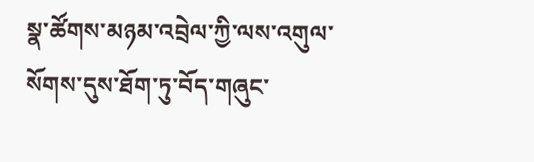སྣ་ཚོགས་མཉམ་འབྲེལ་ཀྱི་ལས་འགུལ་སོགས་དུས་ཐོག་ཏུ་བོད་གཞུང་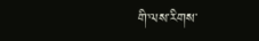གི་ལས་རིགས་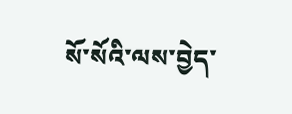སོ་སོའི་ལས་བྱེད་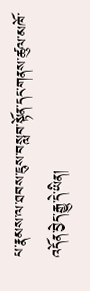པ་རྣམས་ལ་ཐབས་ཇུས་བསླབ་སྟོན་དང་གནས་ཚུལ་མཁོ་འདོན་བྱེད་རྒྱུ་དེ་ཡིན།